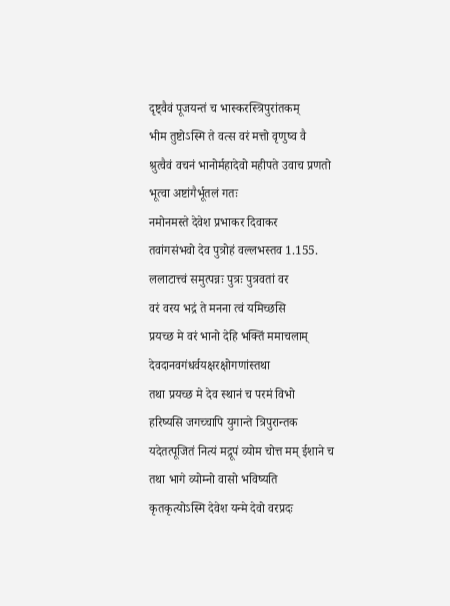दृष्ट्वैवं पूजयन्तं च भास्करस्त्रिपुरांतकम्
भीम तुष्टोऽस्मि ते वत्स वरं मत्तो वृणुष्व वै
श्रुत्वैवं वचनं भानोर्महादेवो महीपते उवाच प्रणतो भूत्वा अष्टांगैर्भूतलं गतः
नमोनमस्ते देवेश प्रभाकर दिवाकर
तवांगसंभवो देव पुत्रोहं वल्लभस्तव 1.155.
ललाटात्त्वं समुत्पन्नः पुत्रः पुत्रवतां वर
वरं वरय भद्रं ते मनना त्वं यमिच्छसि
प्रयच्छ मे वरं भानो देहि भक्तिं ममाचलाम्
देवदानवगंधर्वयक्षरक्षोगणांस्तथा
तथा प्रयच्छ मे देव स्थानं च परमं विभो
हरिष्यसि जगच्चापि युगान्ते त्रिपुरान्तक
यदेतत्पूजितं नित्यं मद्रूपं व्योम चोत्त मम् ईशाने च तथा भागे व्योम्नो वासो भविष्यति
कृतकृत्योऽस्मि देवेश यन्मे देवो वरप्रदः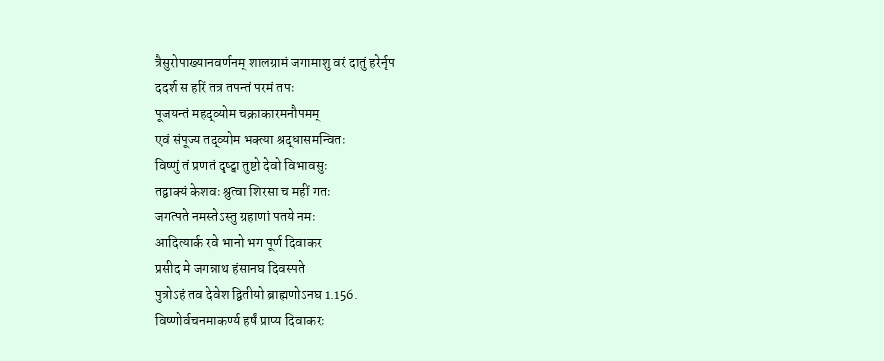त्रैसुरोपाख्यानवर्णनम् शालग्रामं जगामाशु वरं दातुं हरेर्नृप
ददर्श स हरिं तत्र तपन्तं परमं तपः
पूजयन्तं महद्व्योम चक्राकारमनौपमम्
एवं संपूज्य तद्व्योम भक्त्या श्रद्धासमन्वितः
विष्णुं तं प्रणतं दृष्ट्वा तुष्टो देवो विभावसुः
तद्वाक्यं केशवः श्रुत्वा शिरसा च महीं गतः
जगत्पते नमस्तेऽस्तु ग्रहाणां पतये नमः
आदित्यार्क रवे भानो भग पूर्ण दिवाकर
प्रसीद मे जगन्नाथ हंसानघ दिवस्पते
पुत्रोऽहं तव देवेश द्वितीयो ब्राह्मणोऽनघ 1.156.
विष्णोर्वचनमाकर्ण्य हर्षं प्राप्य दिवाकरः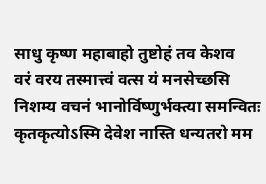साधु कृष्ण महाबाहो तुष्टोहं तव केशव
वरं वरय तस्मात्त्वं वत्स यं मनसेच्छसि
निशम्य वचनं भानोर्विष्णुर्भक्त्या समन्वितः
कृतकृत्योऽस्मि देवेश नास्ति धन्यतरो मम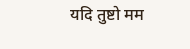यदि तुष्टो मम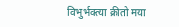विभुर्भक्त्या क्रीतो मया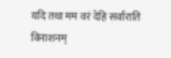यदि तथा मम वरं देहि सर्वाराति विनाशनम्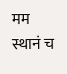मम स्थानं च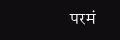परमं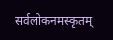सर्वलोकनमस्कृतम्